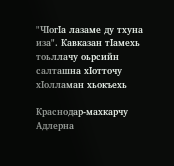"ЧIогIа лазаме ду тхуна иза". Кавказан тIамехь тоьллачу оьрсийн салташна хIотточу хIолламан хьокъехь

Краснодар-махкарчу Адлерна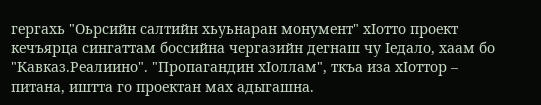гергахь "Оьрсийн салтийн хьуьнаран монумент" хIотто проект кечъярца сингаттам боссийна чергазийн дегнаш чу Iедало, хаам бо "Кавказ.Реалиино". "Пропагандин хIоллам", ткъа иза хIоттор – питана, иштта го проектан мах адыгашна.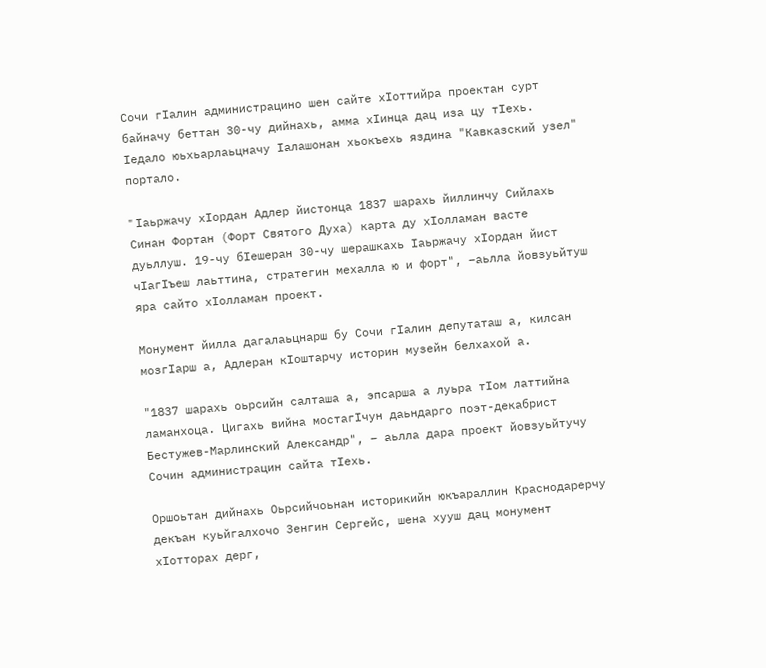Сочи гIалин администрацино шен сайте хIоттийра проектан сурт байначу беттан 30-чу дийнахь, амма хIинца дац иза цу тIехь. Iедало юьхьарлаьцначу Iалашонан хьокъехь яздина "Кавказский узел" портало.

" Iаьржачу хIордан Адлер йистонца 1837 шарахь йиллинчу Сийлахь Синан Фортан (Форт Святого Духа) карта ду хIолламан васте дуьллуш. 19-чу бIешеран 30-чу шерашкахь Iаьржачу хIордан йист чIагIъеш лаьттина, стратегин мехалла ю и форт", –аьлла йовзуьйтуш яра сайто хIолламан проект.

Монумент йилла дагалаьцнарш бу Сочи гIалин депутаташ а, килсан мозгIарш а, Адлеран кIоштарчу историн музейн белхахой а.

"1837 шарахь оьрсийн салташа а, эпсарша а луьра тIом латтийна ламанхоца. Цигахь вийна мостагIчун даьндарго поэт-декабрист Бестужев-Марлинский Александр", – аьлла дара проект йовзуьйтучу Сочин администрацин сайта тIехь.

Оршоьтан дийнахь Оьрсийчоьнан историкийн юкъараллин Краснодарерчу декъан куьйгалхочо Зенгин Сергейс, шена хууш дац монумент хIотторах дерг,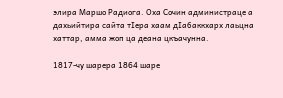элира Маршо Радиога. Оха Сочин администраце а дахьийтира сайта тIера хаам дIабаккхарх лаьцна хаттар, амма жоп ца деана цкъачунна.

1817-чу шарера 1864 шаре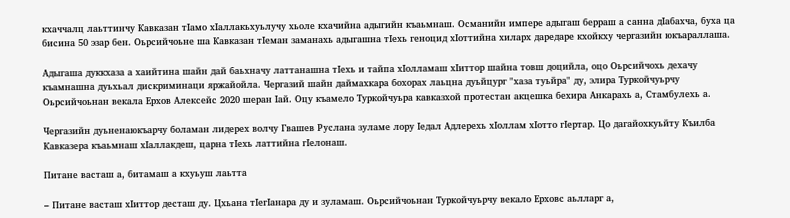кхаччалц лаьттинчу Кавказан тIамо хIаллакьхуьлучу хьоле кхачийна адыгийн къаьмнаш. Османийн импере адыгаш берраш а санна дIабахча, буха ца бисина 50 эзар бен. Оьрсийчоьне ша Кавказан тIеман заманахь адыгашна тIехь геноцид хIоттийна хиларх даредаре кхойкху чергазийн юкъараллаша.

Адыгаша дуккхаза а хаийтина шайн дай баьхначу латтанашна тIехь и тайпа хIолламаш хIиттор шайна товш доцийла, оцо Оьрсийчохь дехачу къамнашна дуьхьал дискриминаци яржайойла. Чергазий шайн даймахкара бохорах лаьцна дуьйцург "хаза туьйра" ду, элира Туркойчуьрчу Оьрсийчоьнан векала Ерхов Алексейс 2020 шеран Iай. Оцу къамело Туркойчуьра кавказхой протестан акцешка бехира Анкарахь а, Стамбулехь а.

Чергазийн дуьненаюкъарчу боламан лидерех волчу Гвашев Руслана зуламе лору Iедал Адлерехь хIоллам хIотто гIертар. Цо дагайохкуьйту Къилба Кавказера къаьмнаш хIаллакдеш, царна тIехь латтийна гIелонаш.

Питане васташ а, битамаш а кхуьуш лаьтта

– Питане васташ хIиттор десташ ду. Цхьана тIегIанара ду и зуламаш. Оьрсийчоьнан Туркойчуьрчу векало Ерховс аьлларг а,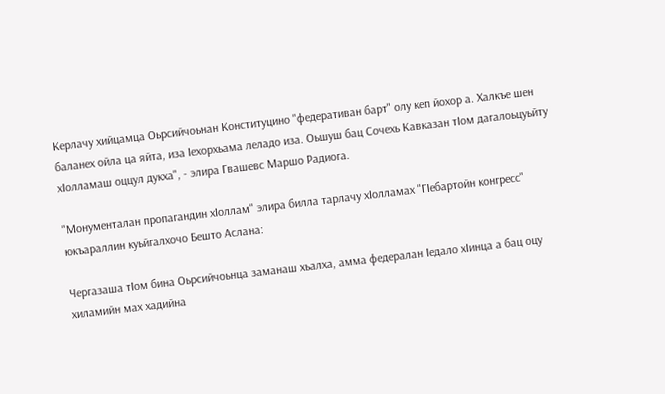Керлачу хийцамца Оьрсийчоьнан Конституцино "федеративан барт" олу кеп йохор а. Халкъе шен баланех ойла ца яйта, иза Iехорхьама леладо иза. Оьшуш бац Сочехь Кавказан тIом дагалоьцуьйту хIолламаш оццул дукха", - элира Гвашевс Маршо Радиога.

"Монументалан пропагандин хIоллам" элира билла тарлачу хIолламах "ГIебартойн конгресс" юкъараллин куьйгалхочо Бешто Аслана:

Чергазаша тIом бина Оьрсийчоьнца заманаш хьалха, амма федералан Iедало хIинца а бац оцу хиламийн мах хадийна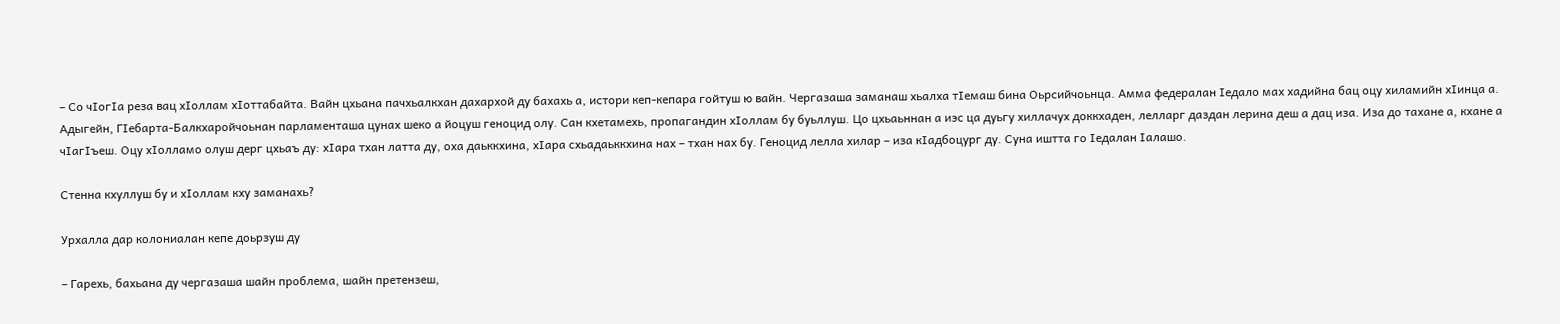– Со чIогIа реза вац хIоллам хIоттабайта. Вайн цхьана пачхьалкхан дахархой ду бахахь а, истори кеп-кепара гойтуш ю вайн. Чергазаша заманаш хьалха тIемаш бина Оьрсийчоьнца. Амма федералан Iедало мах хадийна бац оцу хиламийн хIинца а. Адыгейн, ГIебарта-Балкхаройчоьнан парламенташа цунах шеко а йоцуш геноцид олу. Сан кхетамехь, пропагандин хIоллам бу буьллуш. Цо цхьаьннан а иэс ца дуьгу хиллачух доккхаден, лелларг даздан лерина деш а дац иза. Иза до тахане а, кхане а чIагIъеш. Оцу хIолламо олуш дерг цхьаъ ду: хIара тхан латта ду, оха даьккхина, хIара схьадаьккхина нах – тхан нах бу. Геноцид лелла хилар – иза кIадбоцург ду. Суна иштта го Iедалан Iалашо.

Стенна кхуллуш бу и хIоллам кху заманахь?

Урхалла дар колониалан кепе доьрзуш ду

– Гарехь, бахьана ду чергазаша шайн проблема, шайн претензеш,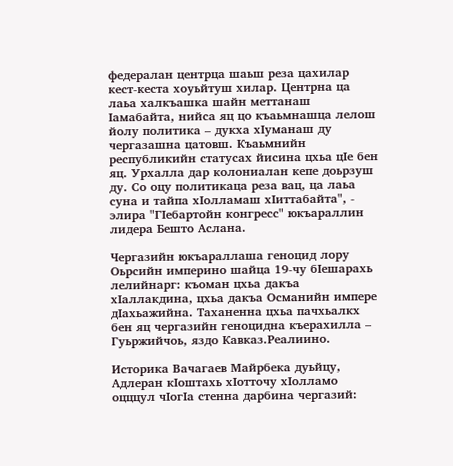федералан центрца шаьш реза цахилар кест-кеста хоуьйтуш хилар. Центрна ца лаьа халкъашка шайн меттанаш Iамабайта, нийса яц цо къаьмнашца лелош йолу политика – дукха хIуманаш ду чергазашна цатовш. Къаьмнийн республикийн статусах йисина цхьа цIе бен яц. Урхалла дар колониалан кепе доьрзуш ду. Со оцу политикаца реза вац, ца лаьа суна и тайпа хIолламаш хIиттабайта", - элира "ГIебартойн конгресс" юкъараллин лидера Бешто Аслана.

Чергазийн юкъараллаша геноцид лору Оьрсийн империно шайца 19-чу бIешарахь лелийнарг: къоман цхьа дакъа хIаллакдина, цхьа дакъа Османийн импере дIахьажийна. Таханенна цхьа пачхьалкх бен яц чергазийн геноцидна къерахилла – Гуьржийчоь, яздо Кавказ.Реалиино.

Историка Вачагаев Майрбека дуьйцу, Адлеран кIоштахь хIотточу хIолламо оцццул чIогIа стенна дарбина чергазий: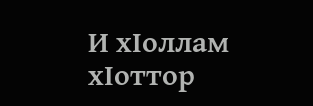И хIоллам хIоттор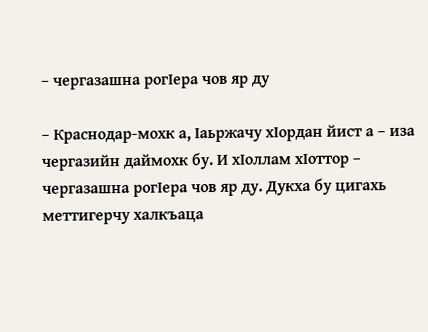– чергазашна рогIера чов яр ду

– Краснодар-мохк а, Iаьржачу хIордан йист а – иза чергазийн даймохк бу. И хIоллам хIоттор – чергазашна рогIера чов яр ду. Дукха бу цигахь меттигерчу халкъаца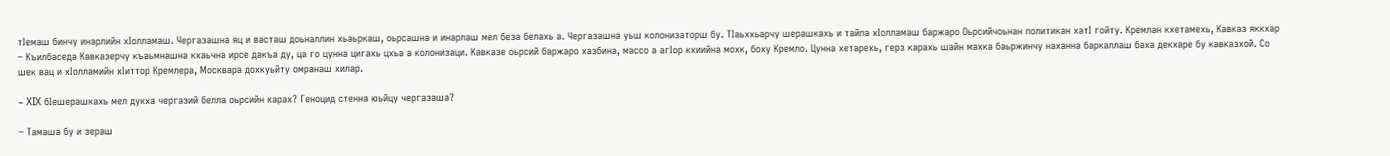тIемаш бинчу инарлийн хIолламаш. Чергазашна яц и васташ доьналлин хьаьркаш, оьрсашна и инарлаш мел беза белахь а. Чергазашна уьш колонизаторш бу. ТIаьххьарчу шерашкахь и тайпа хIолламаш баржаро Оьрсийчоьнан политикан хатI гойту. Кремлан кхетамехь, Кавказ яккхар – Къилбаседа Кавказерчу къаьмнашна кхаьчна ирсе дакъа ду, ца го цунна цигахь цхьа а колонизаци. Кавказе оьрсий баржаро хазбина, массо а агIор кхиийна мохк, боху Кремло. Цунна хетарехь, герз карахь шайн махка баьржинчу наханна баркаллаш баха декхаре бу кавказхой. Со шек вац и хIолламийн хIиттор Кремлера, Москвара дохкуьйту омранаш хилар.

– XIX бIешерашкахь мел дукха чергазий белла оьрсийн карах? Геноцид стенна юьйцу чергазаша?

– Тамаша бу и зераш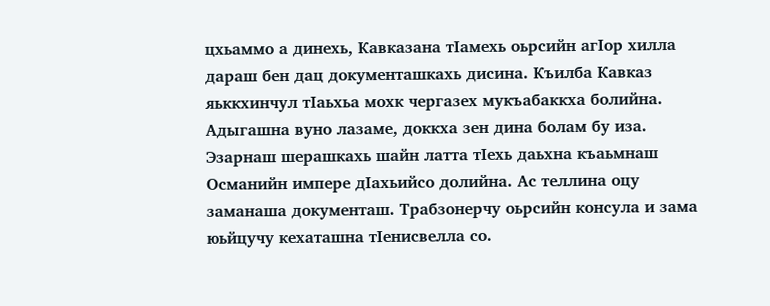цхьаммо а динехь, Кавказана тIамехь оьрсийн агIор хилла дараш бен дац документашкахь дисина. Къилба Кавказ яьккхинчул тIаьхьа мохк чергазех мукъабаккха болийна. Адыгашна вуно лазаме, доккха зен дина болам бу иза. Эзарнаш шерашкахь шайн латта тIехь даьхна къаьмнаш Османийн импере дIахьийсо долийна. Ас теллина оцу заманаша документаш. Трабзонерчу оьрсийн консула и зама юьйцучу кехаташна тIенисвелла со.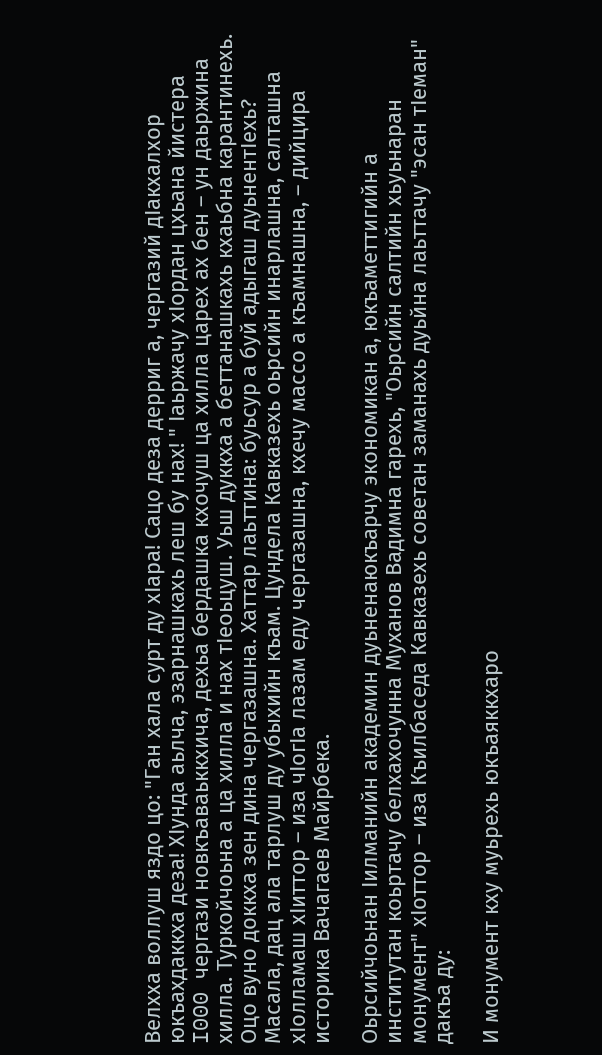Велхха воллуш яздо цо: "Ган хала сурт ду хIара! Сацо деза дерриг а, чергазий дIакхалхор юкъахдаккха деза! ХIунда аьлча, эзарнашкахь леш бу нах! " Iаьржачу хIордан цхьана йистера I000 чергази новкъаваьккхича, дехьа бердашка кхочуш ца хилла царех ах бен – ун даьржина хилла. Туркойчоьна а ца хилла и нах тIеоьцуш. Уьш дуккха а беттанашкахь кхаьбна карантинехь. Оцо вуно доккха зен дина чергазашна. Хаттар лаьттина: буьсур а буй адыгаш дуьнентIехь? Масала, дац ала тарлуш ду убыхийн къам. Цундела Кавказехь оьрсийн инарлашна, салташна хIолламаш хIиттор – иза чIогIа лазам еду чергазашна, кхечу массо а къамнашна, – дийцира историка Вачагаев Майрбека.

Оьрсийчоьнан Iилманийн академин дуьненаюкъарчу экономикан а, юкъаметтигийн а институтан коьртачу белхахочунна Муханов Вадимна гарехь, "Оьрсийн салтийн хьуьнаран монумент" хIоттор – иза Къилбаседа Кавказехь советан заманахь дуьйна лаьттачу "эсан тIеман" дакъа ду:

И монумент кху муьрехь юкъаяккхаро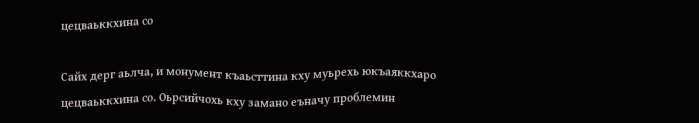цецваьккхина со

Сайх дерг аьлча, и монумент къаьсттина кху муьрехь юкъаяккхаро цецваьккхина со. Оьрсийчохь кху замано еъначу проблемин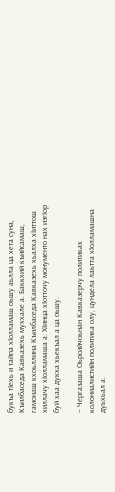букъа тIехь и тайпа хIолламаш оьшу аьлла ца хета суна, Къилбаседа Кавказехь муххале а. Баккхий къийсамаш, гамонаш кхоьллина Къилбаседа Кавказехь хьалха хIиттош хиллачу хIолламаша а. ХIинца хIотточу монументо нах иэгIор буй хаа дукха хьекъал а ца оьшу.

– Чергазаша Оьрсийчоьнан Кавказерчу политиках колониалистийн политика олу, цундела лаьтта хIолламашна дуьхьал а.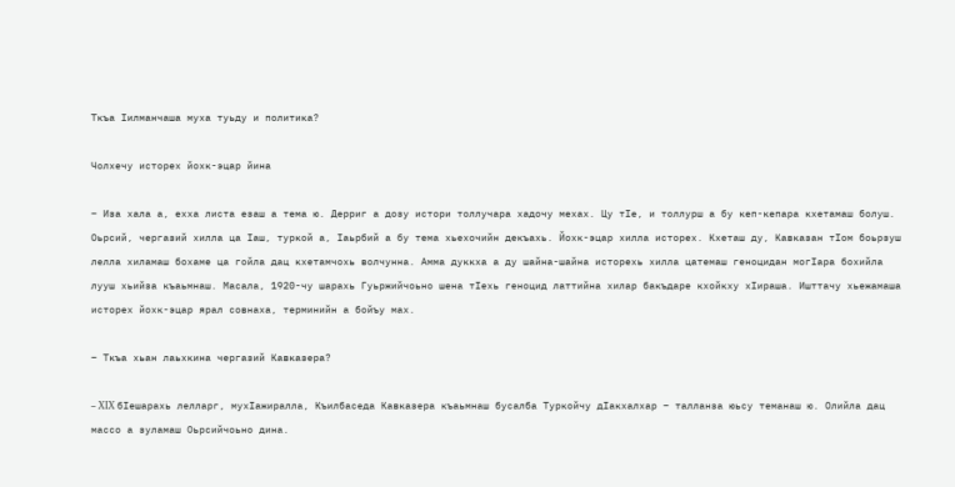Ткъа Iилманчаша муха туьду и политика?

Чолхечу исторех йохк-эцар йина

– Иза хала а, ехха листа езаш а тема ю. Дерриг а дозу истори толлучара хадочу мехах. Цу тIе, и толлурш а бу кеп-кепара кхетамаш болуш. Оьрсий, чергазий хилла ца Iаш, туркой а, Iаьрбий а бу тема хьехочийн декъахь. Йохк-эцар хилла исторех. Кхеташ ду, Кавказан тIом боьрзуш лелла хиламаш бохаме ца гойла дац кхетамчохь волчунна. Амма дуккха а ду шайна-шайна исторехь хилла цатемаш геноцидан могIара бохийла лууш хьийза къаьмнаш. Масала, 1920-чу шарахь Гуьржийчоьно шена тIехь геноцид латтийна хилар бакъдаре кхойкху хIираша. Ишттачу хьежамаша исторех йохк-эцар ярал совнаха, терминийн а бойъу мах.

– Ткъа хьан лаьхкина чергазий Кавказера?

– XIX бIешарахь лелларг, мухIажиралла, Къилбаседа Кавказера къаьмнаш бусалба Туркойчу дIакхалхар – талланза юьсу теманаш ю. Олийла дац массо а зуламаш Оьрсийчоьно дина.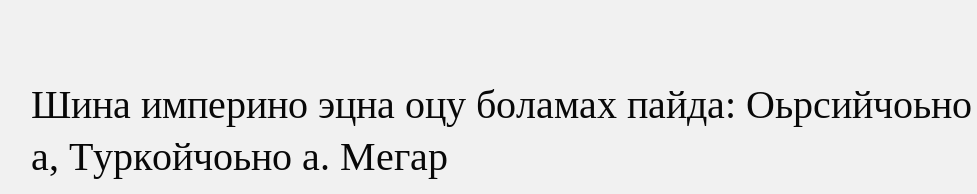Шина империно эцна оцу боламах пайда: Оьрсийчоьно а, Туркойчоьно а. Мегар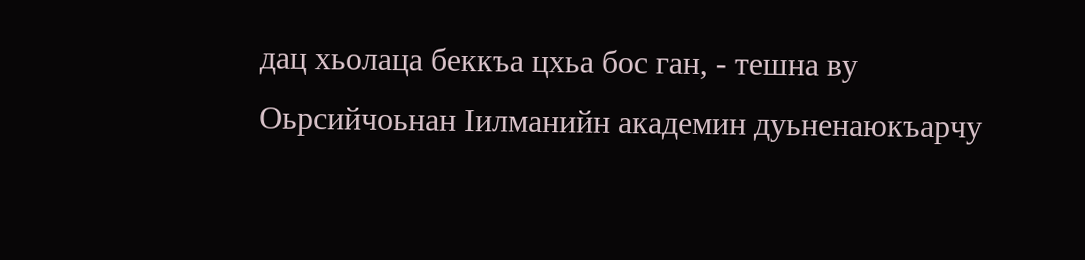дац хьолаца беккъа цхьа бос ган, - тешна ву Оьрсийчоьнан Iилманийн академин дуьненаюкъарчу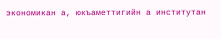экономикан а, юкъаметтигийн а институтан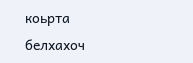коьрта белхахоч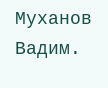Муханов Вадим.